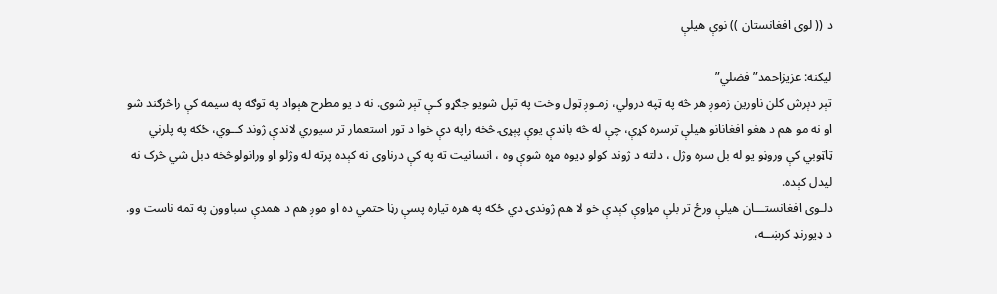د (( لوى افغانستان )) نوې هيلې

ليکنه: عزيزاحمد”فضلي”
تېر دېرش کلن ناورين زموږ هر څه په ټپه درولي، زمـوږ ټول وخت په تپل شويو جګړو کـې تېر شوی. نه د يو مطرح هېواد په توګه په سيمه کې راڅرګند شو او نه مو هم د هغو افغانانو هيلې ترسره کړې، چې له څه باندې يوې پېړۍ څخه راپه دې خوا د تور استعمار تر سيوري لاندې ژوند کــوي، ځکه په پلرني ټاټوبي کې وروڼو يو له بل سره وژل ، دلته د ژوند کولو ډيوه مړه شوې وه ، انسانيت ته په کې درناوی نه کېده پرته له وژلو او ورانولوڅخه دبل شي څرک نه ليدل کېده.
دلـوى افغانستـــان هيلې ورځ تر بلې مړاوې کېدې خو لا هم ژوندۍ دي ځکه په هره تياره پسې رڼا حتمي ده او موږ هم د همدې سباوون په تمه ناست وو.
د ډيورنډ کرښــه،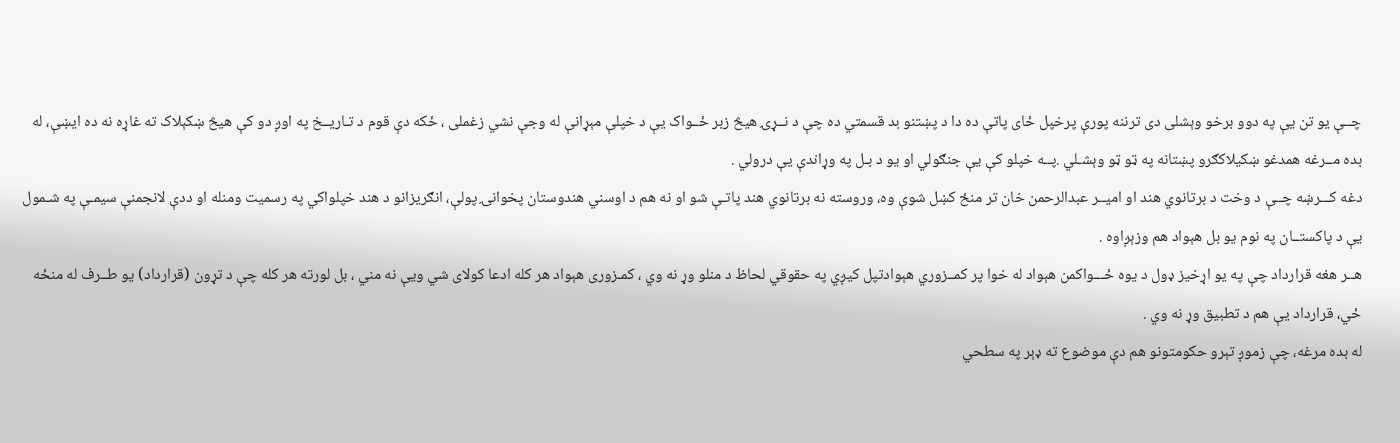چــې يو تن يې په دوو برخو وېشلی دى ترننه پورې پرخپل ځاى پاتې ده دا د پښتنو بد قسمتي ده چې د نــړۍ هيڅ زبر ځــواک يې د خپلې مېړانې له وجې نشي زغملی ، ځکه دې قوم د تـاريــخ په اوږ دو کې هيڅ ښکېلاک ته غاړه نه ده ايښې، له بده مــرغه همدغو ښکيلاکګرو پښتانه په ټو ټو وېشـلي .پــه خپلو کې يې جنګولي او يو د بـل په وړاندې يې درولي .
دغه کـــرښه چــې د وخت د برتانوي هند او اميــر عبدالرحمن خان تر منځ کښل شوې وه، وروسته نه برتانوي هند پاتـې شو او نه هم د اوسني هندوستان پخوانۍ پولې، انګريزانو د هند خپلواکي په رسميت ومنله او ددې لانجمنې سيمـې په شـمول يې د پاکستــان په نوم يو بل هېواد هم وزېږاوه .
هــر هغه قرارداد چې په يو اړخيز ډول د يوه ځـــواکمن هېواد له خوا پر کمــزوري هېوادتپل کيږي په حقوقي لحاظ د منلو وړ نه وي ، کمـزوری هېواد هر کله ادعا کولای شي ويې نه مني ، بل لورته هر کله چې د تړون (قرارداد) يو طــرف له منځه ځي، قرارداد يې هم د تطبيق وړ نه وي .
له بده مرغه، چې زموږ تېرو حکومتونو هم دې موضوع ته ډېر په سطحي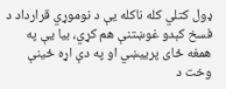ډول کتلي کله ناکله يې د نوموړي قرارداد د فسخ کېدو غوښتنې هم کړي، بيا يې په همغه ځای پرييښي او په دې اړه ځينې وخت د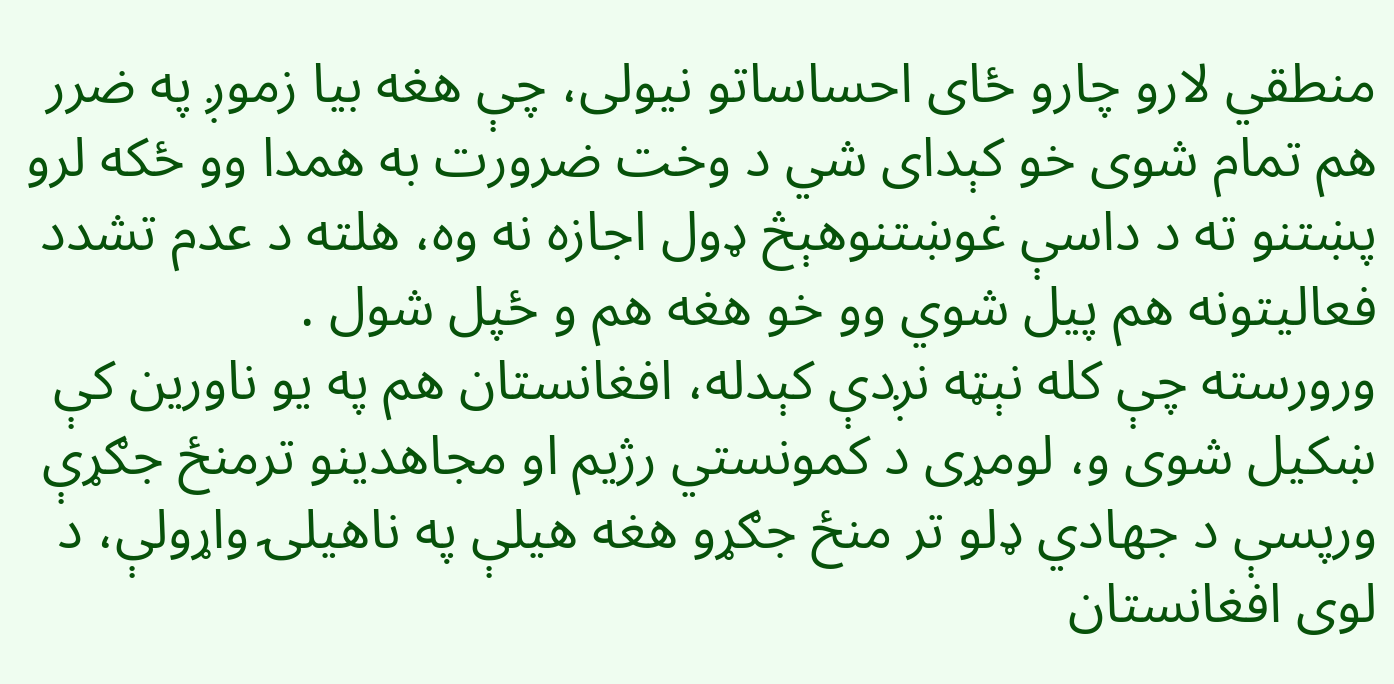منطقي لارو چارو ځای احساساتو نيولی، چې هغه بيا زموږ په ضرر هم تمام شوی خو کېدای شي د وخت ضرورت به همدا وو ځکه لرو پښتنو ته د داسې غوښتنوهېڅ ډول اجازه نه وه، هلته د عدم تشدد فعاليتونه هم پيل شوي وو خو هغه هم و ځپل شول .
ورورسته چې کله نېټه نږدې کېدله، افغانستان هم په يو ناورين کې ښکيل شوی و، لومړی د کمونستي رژيم او مجاهدينو ترمنځ جګړې ورپسې د جهادي ډلو تر منځ جګړو هغه هيلې په ناهيلۍ واړولې، د لوی افغانستان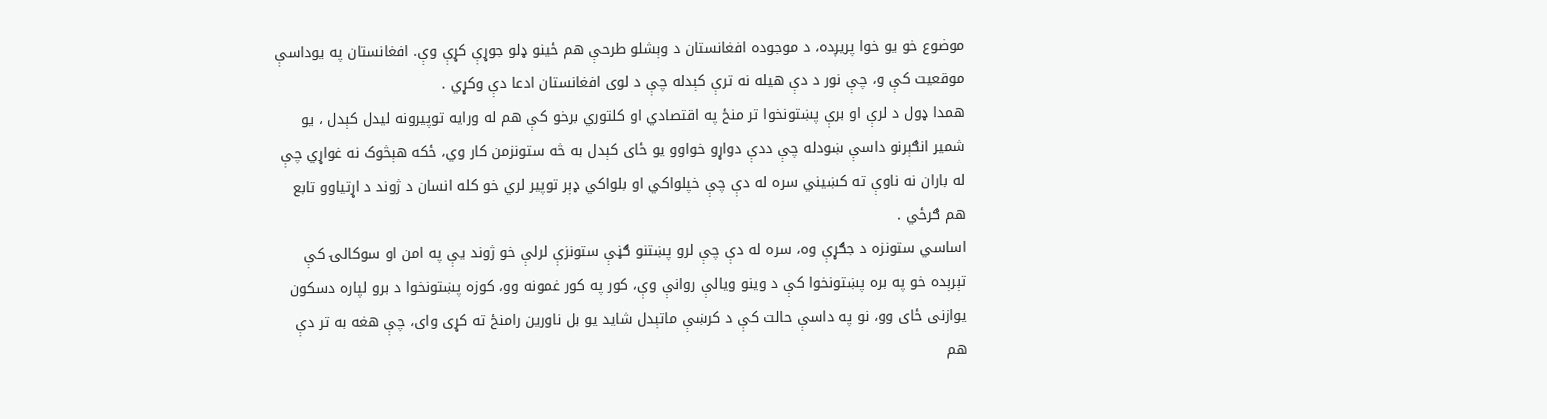موضوع خو يو خوا پريږده، د موجوده افغانستان د وېشلو طرحې هم ځينو ډلو جوړې کړې وې. افغانستان په يوداسې موقعيت کې و، چې نور د دې هيله نه ترې کېدله چې د لوی افغانستان ادعا دې وکړي .
همدا ډول د لرې او برې پښتونخوا تر منځ په اقتصادي او کلتوري برخو کې هم له ورايه توپيرونه ليدل کېدل ، يو شمير انګېرنو داسې ښودله چې ددې دواړو خواوو يو ځاى کېدل به څه ستونزمن کار وي، ځکه هېڅوک نه غواړي چې له باران نه ناوې ته کښيني سره له دې چې خپلواکي او بلواکي ډېر توپير لري خو کله انسان د ژوند د اړتياوو تابع هم ګرځي .
اساسي ستونزه د جګړې وه، سره له دې چې لرو پښتنو ګڼې ستونزې لرلې خو ژوند يې په امن او سوکالۍ کې تېرېده خو په بره پښتونخوا کې د وينو ويالې روانې وې، کور په کور غمونه وو، کوزه پښتونخوا د برو لپاره دسکون يوازنی ځای وو، نو په داسې حالت کې د کرښې ماتېدل شايد يو بل ناورين رامنځ ته کړی وای، چې هغه به تر دې هم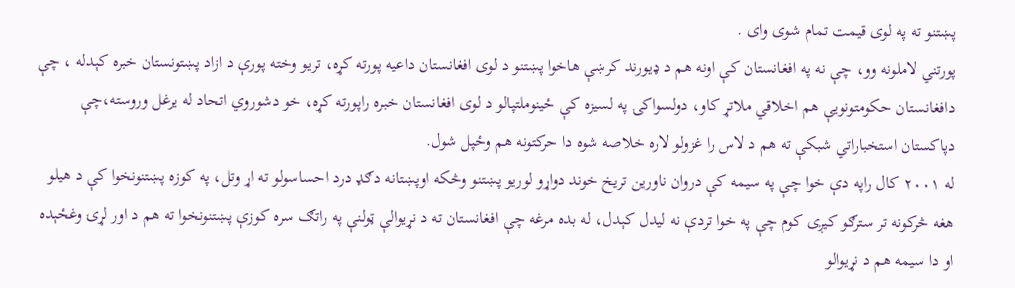پښتنو ته په لوی قيمت تمام شوی وای .
پورتني لاملونه وو، چې نه په افغانستان کې اونه هم د ډيورند کرښې هاخوا پښتنو د لوى افغانستان داعيه پورته کړه، تريو وخته پورې د ازاد پښتونستان خبره کېدله ، چې دافغانستان حکومتونويې هم اخلاقي ملاتړ کاو، دولسواکۍ په لسيزه کې ځينوملتپالو د لوى افغانستان خبره راپورته کړه، خو دشوروي اتحاد له يرغل وروسته،چې دپاکستان استخباراتي شبکې ته هم د لاس را غزولو لاره خلاصه شوه دا حرکتونه هم وځپل شول.
له ٢٠٠١ کال راپه دې خوا چې په سيمه کې دروان ناورين تريخ خوند دواړو لوريو پښتنو وڅکه اوپښتانه دګډ درد احساسولو ته اړ وتل، په کوزه پښتنونخوا کې د هيلو هغه څرکونه تر سترګو کيږی کوم چې په خوا تردې نه ليدل کېدل، له بده مرغه چې افغانستان ته د نړيوالې ټولنې په راتګ سره کوزې پښتنونخوا ته هم د اور لړۍ وغځېده او دا سيمه هم د نړيوالو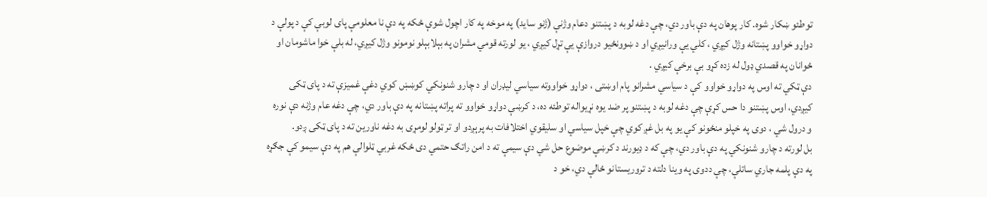توطئو ښکار شوه. کار پوهان په دې باور دي، چې دغه لوبه د پښتنو دعام وژنې (ژنو سايد) په موخه په کار اچول شوې ځکه په دې نا معلومې پای لوبې کې د پولې د دواړو خواوو پښتانه وژل کيږي ، کلي يې ورانيږي او د ښوونځيو دروازې يې تړل کيږي ، يو لورته قومي مشران په بېلابېلو نومونو وژل کيږي، له بلې خوا ماشومان او ځوانان په قصدي ډول له زده کړو بې برخې کيږي .
دې ټکي ته اوس په دواړو خواوو کې د سياسي مشرانو پام اوښتی ، دواړو خواووته سياسي ليډران او د چارو شنونکي کوښښ کوي دغې غميزې ته د پای ټکی کيږدي، اوس پښتنو دا حس کړې چې دغه لوبه د پښتنو پر ضد يوه نړيواله توطئه ده، د کرښې دواړو خواوو ته پراته پښتانه په دې باور دي، چې دغه عام وژنه دې نوره و درول شي ، دوى په خپلو منځونو کې يو په بل غږ کوي چې خپل سياسي او سليقوي اختلافات به پرېږدو او تر ټولو لومړی به دغه ناورين ته د پای ټکی ږدو.
بل لورته د چارو شنونکي په دې باور دي، چې که د ډيورند د کرښې موضوع حل شي دې سيمې ته د امن راتګ حتمي دى ځکه غربي ټلوالې هم په دې سيمو کې جګړه په دې پلمه جاري ساتلې، چې ددوى په وينا دلته د تروريستانو ځالې دي، خو د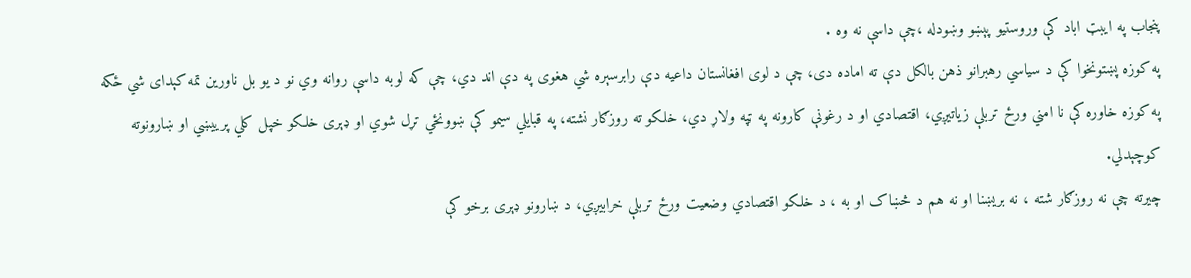پنجاب په ايبټ اباد کې وروستيو پېښو وښودله ،چې داسې نه وه .
په کوزه پښتونخوا کې د سياسي رهبرانو ذهن بالکل دې ته اماده دی، چې د لوی افغانستان داعيه دې رابرسېره شي هغوى په دې اند دي، چې که لوبه داسې روانه وي نو د يو بل ناورين تمه کېدای شي ځکه په کوزه خاوره کې نا امني ورځ تربلې زياتيږي، اقتصادي او د رغونې کارونه په ټپه ولاړ دي، خلکو ته روزګار نشته، په قبايلي سيمو کې ښوونځي تړل شوي او ډېری خلکو خپل کلي پرييښي او ښارونوته کوچېدلي.
چيرته چې نه روزګار شته ، نه بريښنا او نه هم د څښاک او به ، د خلکو اقتصادي وضعيت ورځ تربلې خرابيږي، د ښارونو ډېری برخو کې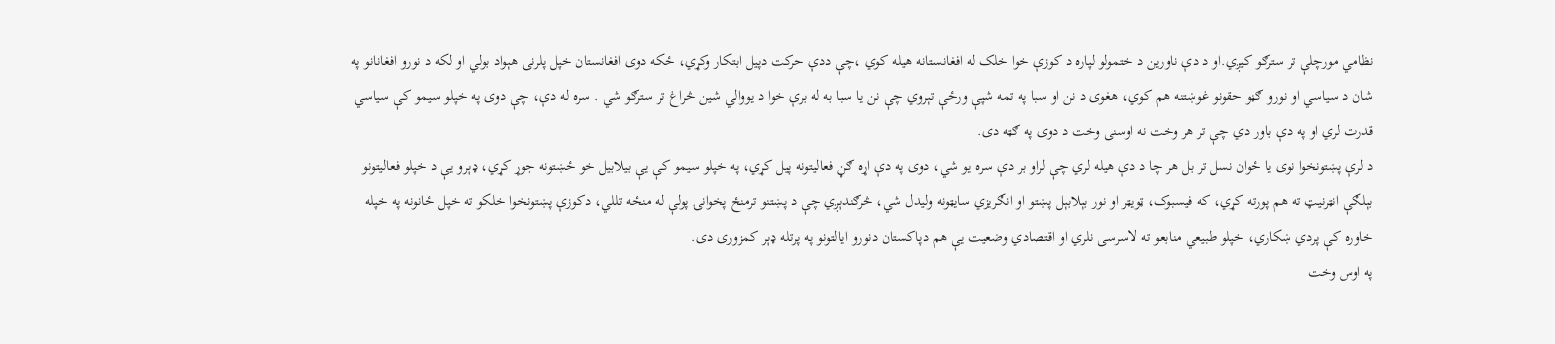نظامي مورچلې تر سترګو کيږي.او د دې ناورين د ختمولو لپاره د کوزې خوا خلک له افغانستانه هيله کوي ،چې ددې حرکت دپيل ابتکار وکړي، ځکه دوی افغانستان خپل پلرنى هېواد بولي او لکه د نورو افغانانو په شان د سياسي او نورو ګڼو حقونو غوښتنه هم کوي، هغوی د نن او سبا په تمه شپې ورځې تېروي چې نن يا سبا به له برې خوا د يووالي شين څراغ تر سترګو شي . سره له دې، چې دوى په خپلو سيمو کې سياسي قدرت لري او په دې باور دي چې تر هر وخت نه اوسنی وخت د دوی په ګټه دی.
د لرې پښتونخوا نوی يا ځوان نسل تر بل هر چا د دې هيله لري چې لراو بر دې سره يو شي، دوى په دې اړه ګڼ فعاليتونه پيل کړي، په خپلو سيمو کې يې بيلابيل خو ځښتونه جوړ کړي، ډېرو يې د خپلو فعاليتونو بېلګې انټرنيټ ته هم پورته کړي، که فيسبوک، ټويټر او نور بېلابېل پښتو او انګريزي سايټونه وليدل شي، څرګندېږي چې د پښتنو ترمنځ پخوانۍ پولې له منځه تللي، دکوزې پښتونخوا خلکو ته خپل ځانونه په خپله خاوره کې پردي ښکاري، خپلو طبيعي منابعو ته لاسرسى نلري او اقتصادي وضعيت يې هم دپاکستان دنورو ايالتونو په پرتله ډېر کمزوری دی.
په اوس وخت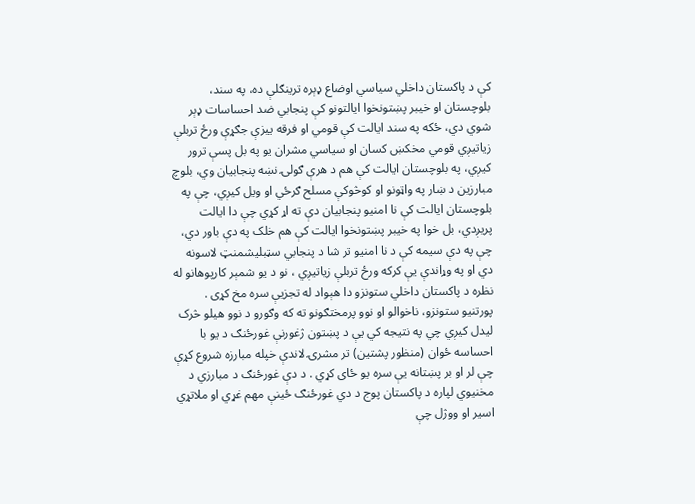کې د پاکستان داخلي سياسي اوضاع ډېره ترينګلې ده، په سند، بلوچستان او خيبر پښتونخوا ايالتونو کې پنجابي ضد احساسات ډېر شوي دي، ځکه په سند ايالت کې قومي او فرقه ييزې جګړې ورځ تربلې زياتيږي قومي مخکښ کسان او سياسي مشران يو په بل پسې ترور کيږي، په بلوچستان ايالت کې هم د هرې ګولۍ نښه پنجابيان وي، بلوچ مبارزين د ښار په واټونو او کوڅوکې مسلح ګرځي او ويل کيږي، چې په بلوچستان ايالت کې نا امنيو پنجابيان دې ته اړ کړي چې دا ايالت پريږدي، بل خوا په خيبر پښتونخوا ايالت کې هم خلک په دې باور دي، چې په دې سيمه کې د نا امنيو تر شا د پنجابي سټبليشمنټ لاسونه دي او په وړاندې يې کرکه ورځ تربلې زياتيږي ، نو د يو شمېر کارپوهانو له نظره د پاکستان داخلي ستونزو دا هېواد له تجزيې سره مخ کړی .
پورتنيو ستونزو، ناخوالو او نوو پرمختګونو ته که وګورو د نوو هيلو څرک ليدل کيږي چي په نتیجه کي یې د پښتون ژغورنې غورځنګ د یو با احساسه ځوان (منظور پشتین) تر مشرۍ لاندې خپله مبارزه شروع کړې چې لر او بر پښتانه یې سره یو ځای کړي . د دې غورځنګ د مبارزي د مخنیوي لپاره د پاکستان پوج د دي غورځنګ ځینې مهم غړي او ملاتړي اسیر او ووژل چې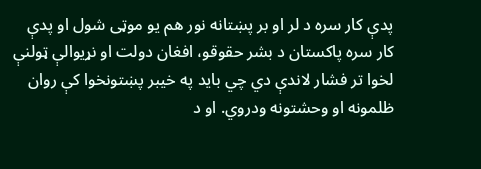پدې کار سره د لر او بر پښتانه نور هم یو موټی شول او پدې کار سره پاکستان د بشر حقوقو، افغان دولت او نړیوالې ټولنې لخوا تر فشار لاندې دي چي باید په خیبر پښتونخوا کې روان ظلمونه او وحشتونه ودروي. او د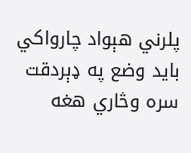پلرني هېواد چارواکي بايد وضع په ډېردقت سره وڅاري هغه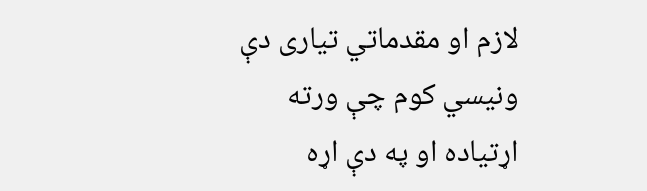لازم او مقدماتي تيارى دې ونيسي کوم چې ورته اړتياده او په دې اړه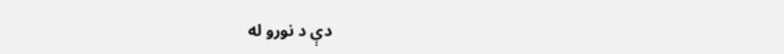دې د نورو له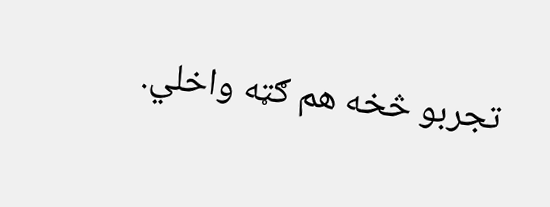تجربو څخه هم ګټه واخلي.